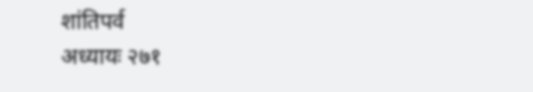शांतिपर्व
अध्यायः २७१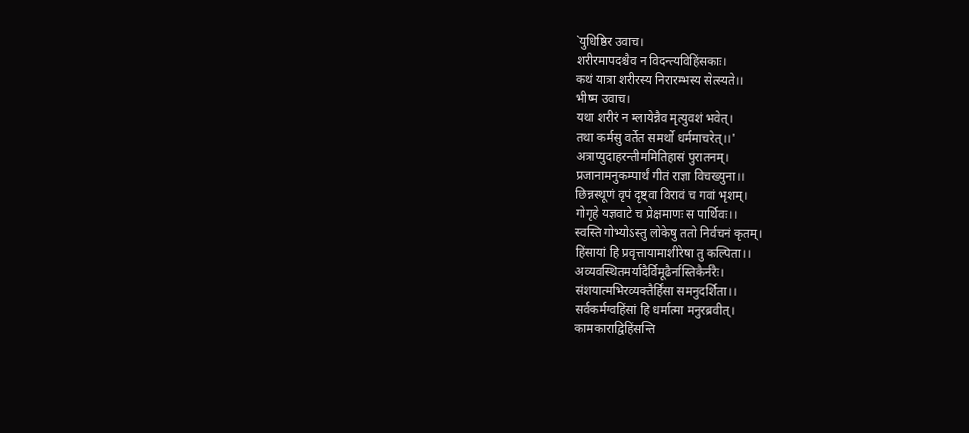`युधिष्ठिर उवाच।
शरीरमापदश्चैव न विदन्त्यविहिंसकाः।
कथं यात्रा शरीरस्य निरारम्भस्य सेत्स्यते।।
भीष्म उवाच।
यथा शरीरं न म्लायेन्नैव मृत्युवशं भवेत्।
तथा कर्मसु वर्तेत समर्थो धर्ममाचरेत्।।'
अत्राप्युदाहरन्तीममितिहासं पुरातनम्।
प्रजानामनुकम्पार्थं गीतं राज्ञा विचख्युना।।
छिन्नस्थूणं वृपं दृष्ट्वा विरावं च गवां भृशम्।
गोगृहे यज्ञवाटे च प्रेक्षमाणः स पार्थिवः।।
स्वस्ति गोभ्योऽस्तु लोकेषु ततो निर्वचनं कृतम्।
हिंसायां हि प्रवृत्तायामाशीरेषा तु कल्पिता।।
अव्यवस्थितमर्यादैर्विमूढैर्नास्तिकैर्नरैः।
संशयात्मभिरव्यक्तैर्हिंसा समनुदर्शिता।।
सर्वकर्मग्वहिंसां हि धर्मात्मा मनुरब्रवीत्।
कामकाराद्विहिंसन्ति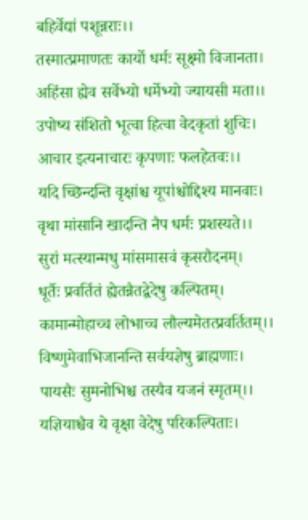बहिर्वेद्यां पशून्नराः।।
तस्मात्प्रमाणतः कार्यो धर्मः सूक्ष्मो विजानता।
अहिंसा ह्येव सर्वेभ्यो धर्मेभ्यो ज्यायसी मता।।
उपोष्य संशितो भूत्वा हित्वा वेदकृतां शुचिः।
आचार इत्यनाचारः कृपणाः फलहेतवः।।
यदि च्छिन्दन्ति वृक्षांश्च यूपांश्चोद्दिश्य मानवाः।
वृथा मांसानि खादन्ति नैप धर्मः प्रशस्यते।।
सुरां मत्स्यान्मधु मांसमासवं कृसरौदनम्।
धूर्तैः प्रवर्तितं ह्येतन्नैतद्वेदेषु कल्पितम्।
कामान्मोहाच्च लोभाच्च लौल्यमेतत्प्रवर्तितम्।।
विष्णुमेवाभिजानन्ति सर्वयज्ञेषु ब्राह्मणाः।
पायसैः सुमनोभिश्च तस्यैव यजनं स्मृतम्।।
यज्ञियाश्चैव ये वृक्षा वेदेषु परिकल्पिताः।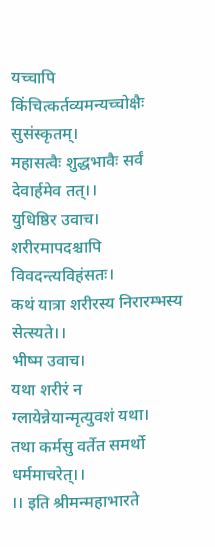यच्चापि किंचित्कर्तव्यमन्यच्चोक्षैः सुसंस्कृतम्।
महासत्वैः शुद्धभावैः सर्वं देवार्हमेव तत्।।
युधिष्ठिर उवाच।
शरीरमापदश्चापि विवदन्त्यविहंसतः।
कथं यात्रा शरीरस्य निरारम्भस्य सेत्स्यते।।
भीष्म उवाच।
यथा शरीरं न ग्लायेन्नेयान्मृत्युवशं यथा।
तथा कर्मसु वर्तेत समर्थो धर्ममाचरेत्।।
।। इति श्रीमन्महाभारते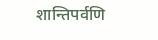शान्तिपर्वणि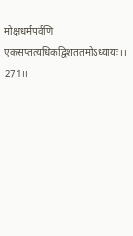मोक्षधर्मपर्वणि
एकसप्तत्यधिकद्विशततमोऽध्यायः।। 271।।